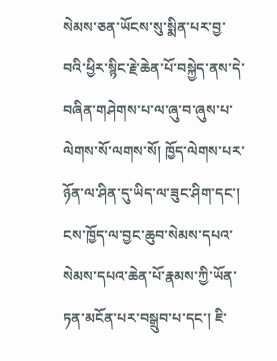སེམས་ཅན་ཡོངས་སུ་སྨིན་པར་བྱ་བའི་ཕྱིར་སྙིང་རྗེ་ཆེན་པོ་བསྐྱེད་ནས་དེ་བཞིན་གཤེགས་པ་ལ་ཞུ་བ་ཞུས་པ་ལེགས་སོ་ལགས་སོ། ཁྱོད་ལེགས་པར་ཉོན་ལ་ཤིན་དུ་ཡིད་ལ་ཟུང་ཤིག་དང་། ངས་ཁྱོད་ལ་བྱང་ཆུབ་སེམས་དཔའ་སེམས་དཔའ་ཆེན་པོ་རྣམས་ཀྱི་ཡོན་ཏན་མངོན་པར་བསྒྲུབ་པ་དང་། ཇི་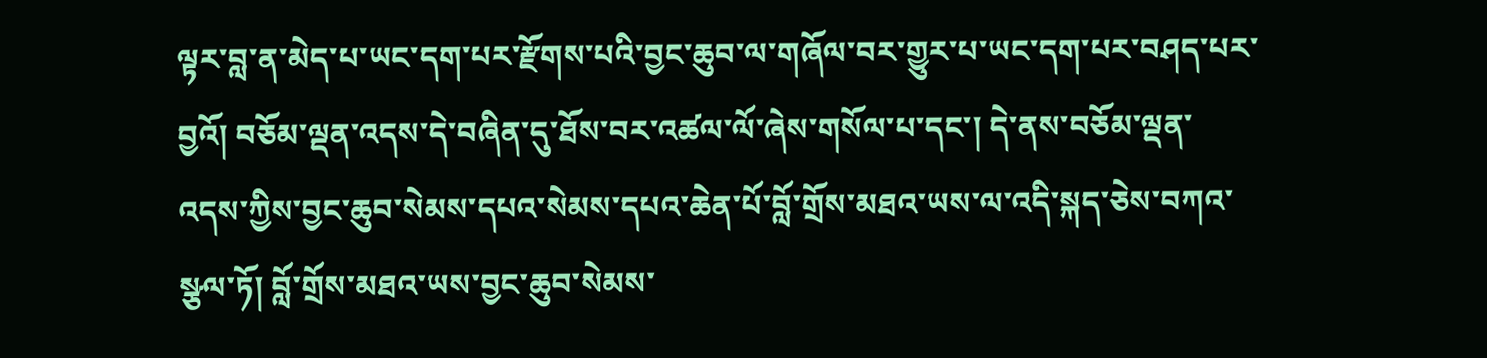ལྟར་བླ་ན་མེད་པ་ཡང་དག་པར་རྫོགས་པའི་བྱང་ཆུབ་ལ་གཞོལ་བར་གྱུར་པ་ཡང་དག་པར་བཤད་པར་བྱའོ། བཅོམ་ལྡན་འདས་དེ་བཞིན་དུ་ཐོས་བར་འཚལ་ལོ་ཞེས་གསོལ་པ་དང་། དེ་ནས་བཅོམ་ལྡན་འདས་ཀྱིས་བྱང་ཆུབ་སེམས་དཔའ་སེམས་དཔའ་ཆེན་པོ་བློ་གྲོས་མཐའ་ཡས་ལ་འདི་སྐད་ཅེས་བཀའ་སྩལ་ཏོ། བློ་གྲོས་མཐའ་ཡས་བྱང་ཆུབ་སེམས་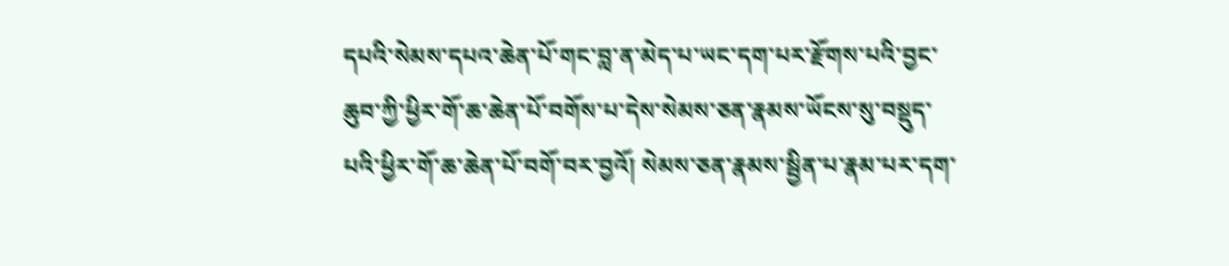དཔའི་སེམས་དཔའ་ཆེན་པོ་གང་བླ་ན་མེད་པ་ཡང་དག་པར་རྫོགས་པའི་བྱང་ཆུབ་ཀྱི་ཕྱིར་གོ་ཆ་ཆེན་པོ་བགོས་པ་དེས་སེམས་ཅན་རྣམས་ཡོངས་སུ་བསྡུད་པའི་ཕྱིར་གོ་ཆ་ཆེན་པོ་བགོ་བར་བྱའོ། སེམས་ཅན་རྣམས་སྦྱིན་པ་རྣམ་པར་དག་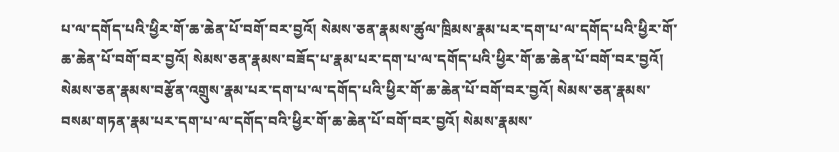པ་ལ་དགོད་པའི་ཕྱིར་གོ་ཆ་ཆེན་པོ་བགོ་བར་བྱའོ། སེམས་ཅན་རྣམས་ཚུལ་ཁྲིམས་རྣམ་པར་དག་པ་ལ་དགོད་པའི་ཕྱིར་གོ་ཆ་ཆེན་པོ་བགོ་བར་བྱའོ། སེམས་ཅན་རྣམས་བཟོད་པ་རྣམ་པར་དག་པ་ལ་དགོད་པའི་ཕྱིར་གོ་ཆ་ཆེན་པོ་བགོ་བར་བྱའོ། སེམས་ཅན་རྣམས་བརྩོན་འགྲུས་རྣམ་པར་དག་པ་ལ་དགོད་པའི་ཕྱིར་གོ་ཆ་ཆེན་པོ་བགོ་བར་བྱའོ། སེམས་ཅན་རྣམས་བསམ་གཏན་རྣམ་པར་དག་པ་ལ་དགོད་བའི་ཕྱིར་གོ་ཆ་ཆེན་པོ་བགོ་བར་བྱའོ། སེམས་རྣམས་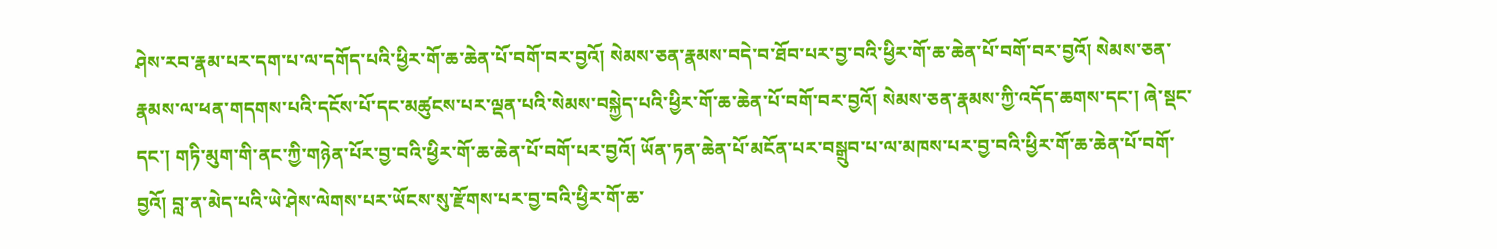ཤེས་རབ་རྣམ་པར་དག་པ་ལ་དགོད་པའི་ཕྱིར་གོ་ཆ་ཆེན་པོ་བགོ་བར་བྱའོ། སེམས་ཅན་རྣམས་བདེ་བ་ཐོབ་པར་བྱ་བའི་ཕྱིར་གོ་ཆ་ཆེན་པོ་བགོ་བར་བྱའོ། སེམས་ཅན་རྣམས་ལ་ཕན་གདགས་པའི་དངོས་པོ་དང་མཚུངས་པར་ལྡན་པའི་སེམས་བསྐྱེད་པའི་ཕྱིར་གོ་ཆ་ཆེན་པོ་བགོ་བར་བྱའོ། སེམས་ཅན་རྣམས་ཀྱི་འདོད་ཆགས་དང་། ཞེ་སྡང་དང་། གཏི་མུག་གི་ནང་ཀྱི་གཉེན་པོར་བྱ་བའི་ཕྱིར་གོ་ཆ་ཆེན་པོ་བགོ་པར་བྱའོ། ཡོན་ཏན་ཆེན་པོ་མངོན་པར་བསྒྲུབ་པ་ལ་མཁས་པར་བྱ་བའི་ཕྱིར་གོ་ཆ་ཆེན་པོ་བགོ་བྱའོ། བླ་ན་མེད་པའི་ཡེ་ཤེས་ལེགས་པར་ཡོངས་སུ་རྫོགས་པར་བྱ་བའི་ཕྱིར་གོ་ཆ་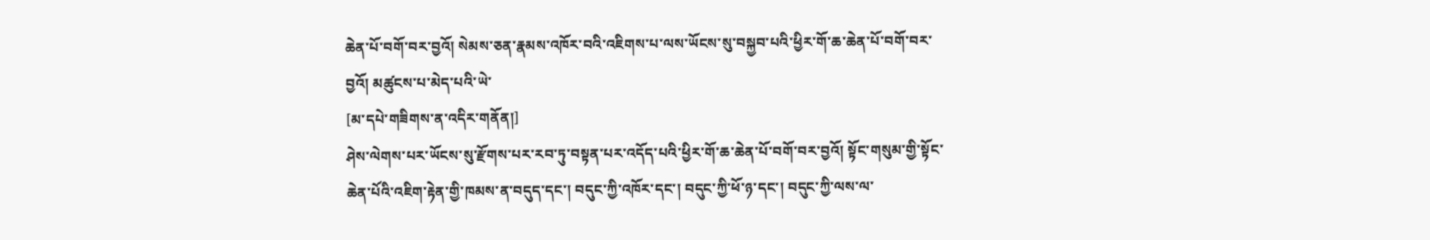ཆེན་པོ་བགོ་བར་བྱའོ། སེམས་ཅན་རྣམས་འཁོར་བའི་འཇིགས་པ་ལས་ཡོངས་སུ་བསྐྱབ་པའི་ཕྱིར་གོ་ཆ་ཆེན་པོ་བགོ་བར་བྱའོ། མཚུངས་པ་མེད་པའི་ཡེ་
[མ་དཔེ་གཟིགས་ན་འདིར་གནོན།]
ཤེས་ལེགས་པར་ཡོངས་སུ་རྫོགས་པར་རབ་ཏུ་བསྟན་པར་འདོད་པའི་ཕྱིར་གོ་ཆ་ཆེན་པོ་བགོ་བར་བྱའོ། སྟོང་གསུམ་གྱི་སྟོང་ཆེན་པོའི་འཇིག་རྟེན་གྱི་ཁམས་ན་བདུད་དང་། བདུང་ཀྱི་འཁོར་དང་། བདུང་ཀྱི་ཕོ་ཉ་དང་། བདུང་ཀྱི་ལས་ལ་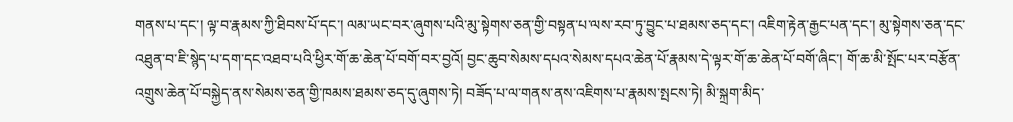གནས་པ་དང་། ལྟ་བ་རྣམས་ཀྱི་ཐིབས་པོ་དང་། ལམ་ཡང་བར་ཞུགས་པའི་མུ་སྟེགས་ཅན་གྱི་བསྟན་པ་ལས་རབ་ཏུ་བྱུང་པ་ཐམས་ཅད་དང་། འཇིག་རྟེན་རྒྱང་པན་དང་། མུ་སྟེགས་ཅན་དང་འཐུན་བ་ཇི་སྙེད་པ་དག་དང་འཐབ་པའི་ཕྱིར་གོ་ཆ་ཆེན་པོ་བགོ་བར་བྱའོ། བྱང་ཆུབ་སེམས་དཔའ་སེམས་དཔའ་ཆེན་པོ་རྣམས་དེ་ལྟར་གོ་ཆ་ཆེན་པོ་བགོ་ཞིང་། གོ་ཆ་མི་སྤོང་པར་བརྩོན་འགྲུས་ཆེན་པོ་བསྐྱེད་ནས་སེམས་ཅན་གྱི་ཁམས་ཐམས་ཅད་དུ་ཞུགས་ཏེ། བཟོད་པ་ལ་གནས་ནས་འཇིགས་པ་རྣམས་སྤངས་ཏེ། མི་སྐྲག་མིད་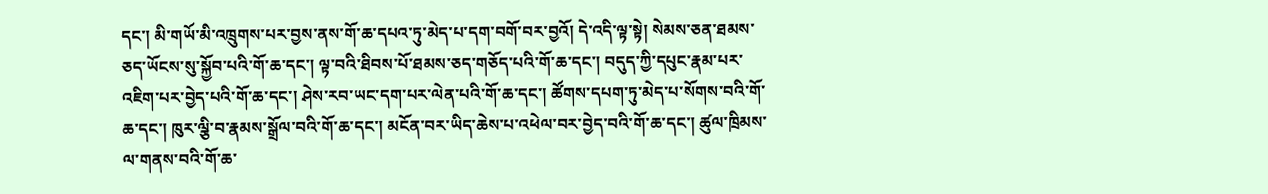དང་། མི་གཡོ་མི་འཁྲུགས་པར་བྱས་ནས་གོ་ཆ་དཔའ་ཏུ་མེད་པ་དག་བགོ་བར་བྱའོ། དེ་འདི་ལྟ་སྟེ། སེམས་ཅན་ཐམས་ཅད་ཡོངས་སུ་སྐྱོབ་པའི་གོ་ཆ་དང་། ལྟ་བའི་ཐིབས་པོ་ཐམས་ཅད་གཅོད་པའི་གོ་ཆ་དང་། བདུད་ཀྱི་དཔུང་རྣམ་པར་འཇིག་པར་བྱེད་པའི་གོ་ཆ་དང་། ཤེས་རབ་ཡང་དག་པར་ལེན་པའི་གོ་ཆ་དང་། ཚོགས་དཔག་ཏུ་མེད་པ་སོགས་བའི་གོ་ཆ་དང་། ཁུར་ལྕི་བ་རྣམས་སྒྲོལ་བའི་གོ་ཆ་དང་། མངོན་བར་ཡིད་ཆེས་པ་འཕེལ་བར་བྱེད་བའི་གོ་ཆ་དང་། ཚུལ་ཁྲིམས་ལ་གནས་བའི་གོ་ཆ་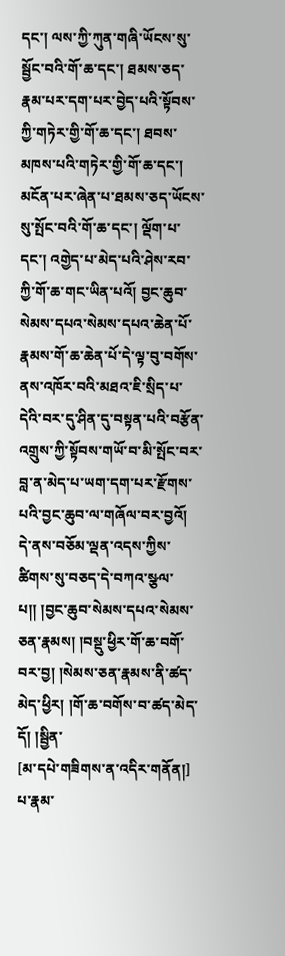དང་། ལས་ཀྱི་ཀུན་གཞི་ཡོངས་སུ་སྦྱོང་བའི་གོ་ཆ་དང་། ཐམས་ཅད་རྣམ་པར་དག་པར་བྱེད་པའི་སྟོབས་ཀྱི་གཏེར་གྱི་གོ་ཆ་དང་། ཐབས་མཁས་པའི་གཏེར་གྱི་གོ་ཆ་དང་། མངོན་པར་ཞེན་པ་ཐམས་ཅད་ཡོངས་སུ་སྤོང་བའི་གོ་ཆ་དང་། ལྡོག་པ་དང་། འགྱེད་པ་མེད་པའི་ཤེས་རབ་ཀྱི་གོ་ཆ་གང་ཡིན་པའོ། བྱང་ཆུབ་སེམས་དཔའ་སེམས་དཔའ་ཆེན་པོ་རྣམས་གོ་ཆ་ཆེན་པོ་དེ་ལྟ་བུ་བགོས་ནས་འཁོར་བའི་མཐའ་ཇི་སྲིད་པ་དེའི་བར་དུ་ཤིན་དུ་བསྟན་པའི་བརྩོན་འགྲུས་ཀྱི་སྟོབས་གཡོ་བ་མི་སྤོང་བར་བླ་ན་མེད་པ་ཡག་དག་པར་རྫོགས་པའི་བྱང་ཆུབ་ལ་གཞོལ་བར་བྱའོ། དེ་ནས་བཅོམ་ལྡན་འདས་ཀྱིས་ཚིགས་སུ་བཅད་དེ་བཀའ་སྩལ་པ།། །བྱང་ཆུབ་སེམས་དཔའ་སེམས་ཅན་རྣམས། །བསྡུ་ཕྱིར་གོ་ཆ་བགོ་བར་བྱ། །སེམས་ཅན་རྣམས་ནི་ཚད་མེད་ཕྱིར། །གོ་ཆ་བགོས་བ་ཚད་མེད་དོ། །སྦྱིན་
[མ་དཔེ་གཟིགས་ན་འདིར་གནོན།]
པ་རྣམ་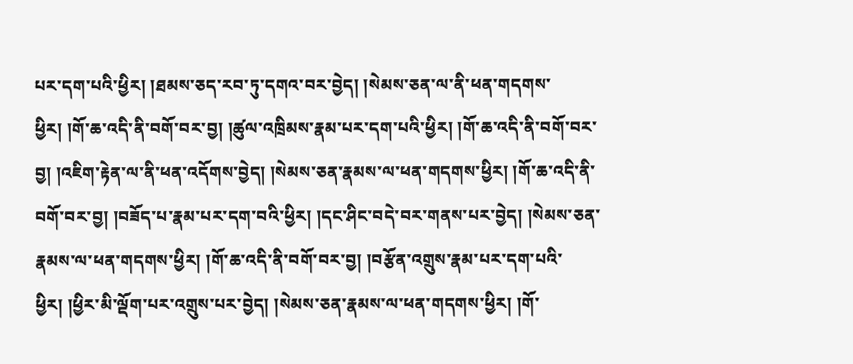པར་དག་པའི་ཕྱིར། །ཐམས་ཅད་རབ་ཏུ་དགའ་བར་བྱེད། །སེམས་ཅན་ལ་ནི་ཕན་གདགས་ཕྱིར། །གོ་ཆ་འདི་ནི་བགོ་བར་བྱ། །ཚུལ་འཁྲིམས་རྣམ་པར་དག་པའི་ཕྱིར། །གོ་ཆ་འདི་ནི་བགོ་བར་བྱ། །འཇིག་རྟེན་ལ་ནི་ཕན་འདོགས་བྱེད། །སེམས་ཅན་རྣམས་ལ་ཕན་གདགས་ཕྱིར། །གོ་ཆ་འདི་ནི་བགོ་བར་བྱ། །བཟོད་པ་རྣམ་པར་དག་བའི་ཕྱིར། །དང་ཤིང་བདེ་བར་གནས་པར་བྱེད། །སེམས་ཅན་རྣམས་ལ་ཕན་གདགས་ཕྱིར། །གོ་ཆ་འདི་ནི་བགོ་བར་བྱ། །བརྩོན་འགྲུས་རྣམ་པར་དག་པའི་ཕྱིར། །ཕྱིར་མི་ལྡོག་པར་འགྲུས་པར་བྱེད། །སེམས་ཅན་རྣམས་ལ་ཕན་གདགས་ཕྱིར། །གོ་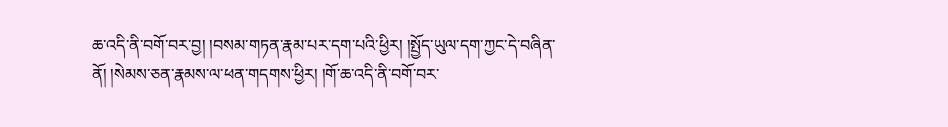ཆ་འདི་ནི་བགོ་བར་བྱ། །བསམ་གཏན་རྣམ་པར་དག་པའི་ཕྱིར། །སྤྱོད་ཡུལ་དག་ཀྱང་དེ་བཞིན་ནོ། །སེམས་ཅན་རྣམས་ལ་ཕན་གདགས་ཕྱིར། །གོ་ཆ་འདི་ནི་བགོ་བར་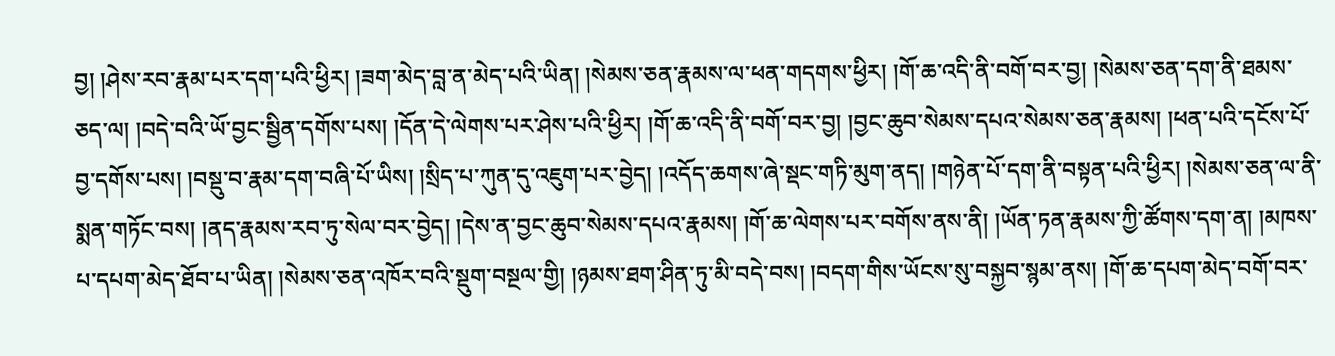བྱ། །ཤེས་རབ་རྣམ་པར་དག་པའི་ཕྱིར། །ཟག་མེད་བླ་ན་མེད་པའི་ཡིན། །སེམས་ཅན་རྣམས་ལ་ཕན་གདགས་ཕྱིར། །གོ་ཆ་འདི་ནི་བགོ་བར་བྱ། །སེམས་ཅན་དག་ནི་ཐམས་ཅད་ལ། །བདེ་བའི་ཡོ་བྱང་སྦྱིན་དགོས་པས། །དོན་དེ་ལེགས་པར་ཤེས་པའི་ཕྱིར། །གོ་ཆ་འདི་ནི་བགོ་བར་བྱ། །བྱང་ཆུབ་སེམས་དཔའ་སེམས་ཅན་རྣམས། །ཕན་པའི་དངོས་པོ་བྱ་དགོས་པས། །བསྡུ་བ་རྣམ་དག་བཞི་པོ་ཡིས། །སྲིད་པ་ཀུན་དུ་འཇུག་པར་བྱེད། །འདོད་ཆགས་ཞེ་སྡང་གཏི་མུག་ནད། །གཉེན་པོ་དག་ནི་བསྟན་པའི་ཕྱིར། །སེམས་ཅན་ལ་ནི་སྨན་གཏོང་བས། །ནད་རྣམས་རབ་ཏུ་སེལ་བར་བྱེད། །དེས་ན་བྱང་ཆུབ་སེམས་དཔའ་རྣམས། །གོ་ཆ་ལེགས་པར་བགོས་ནས་ནི། །ཡོན་ཏན་རྣམས་ཀྱི་ཚོགས་དག་ན། །མཁས་པ་དཔག་མེད་ཐོབ་པ་ཡིན། །སེམས་ཅན་འཁོར་བའི་སྡུག་བསྔལ་གྱི། །ཉམས་ཐག་ཤིན་ཏུ་མི་བདེ་བས། །བདག་གིས་ཡོངས་སུ་བསྐྱབ་སྙམ་ནས། །གོ་ཆ་དཔག་མེད་བགོ་བར་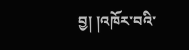བྱ། །འཁོར་བའི་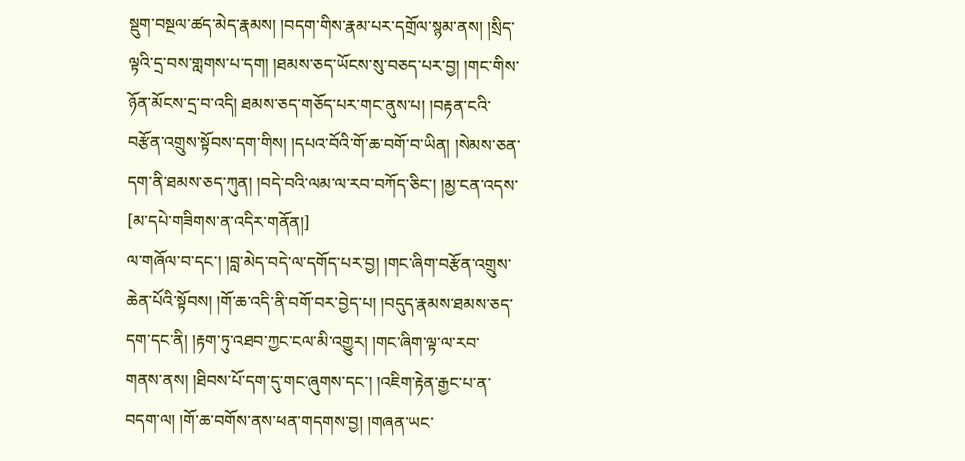སྡུག་བསྔལ་ཚད་མེད་རྣམས། །བདག་གིས་རྣམ་པར་དགྲོལ་སྙམ་ནས། །སྲིད་ལྟའི་དྲ་བས་གླགས་པ་དག། །ཐམས་ཅད་ཡོངས་སུ་བཅད་པར་བྱ། །གང་གིས་ཉོན་མོངས་དྲ་བ་འདི། ཐམས་ཅད་གཅོད་པར་གང་ནུས་པ། །བརྟན་ངའི་བརྩོན་འགྲུས་སྟོབས་དག་གིས། །དཔའ་བོའི་གོ་ཆ་བགོ་བ་ཡིན། །སེམས་ཅན་དག་ནི་ཐམས་ཅད་ཀུན། །བདེ་བའི་ལམ་ལ་རབ་བཀོད་ཅིང་། །མྱ་ངན་འདས་
[མ་དཔེ་གཟིགས་ན་འདིར་གནོན།]
ལ་གཞོལ་བ་དང་། །བླ་མེད་བདེ་ལ་དགོད་པར་བྱ། །གང་ཞིག་བརྩོན་འགྲུས་ཆེན་པོའི་སྟོབས། །གོ་ཆ་འདི་ནི་བགོ་བར་བྱེད་པ། །བདུད་རྣམས་ཐམས་ཅད་དག་དང་ནི། །རྟག་ཏུ་འཐབ་ཀྱང་ངལ་མི་འགྱུར། །གང་ཞིག་ལྟ་ལ་རབ་གནས་ནས། །ཐིབས་པོ་དག་དུ་གང་ཞུགས་དང་། །འཇིག་རྟེན་རྒྱང་པ་ན་བདག་ལ། །གོ་ཆ་བགོས་ནས་ཕན་གདགས་བྱ། །གཞན་ཡང་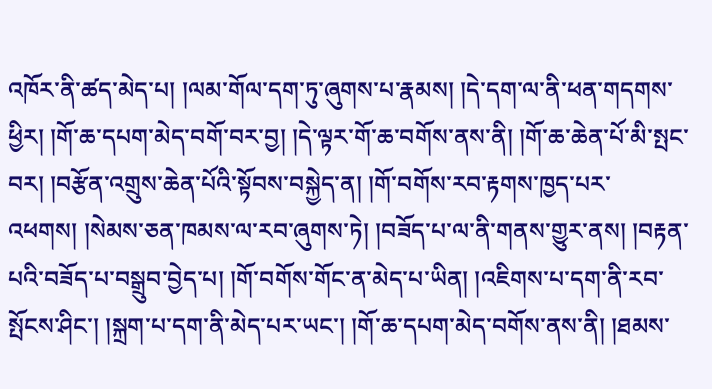འཁོར་ནི་ཚད་མེད་པ། །ལམ་གོལ་དག་ཏུ་ཞུགས་པ་རྣམས། །དེ་དག་ལ་ནི་ཕན་གདགས་ཕྱིར། །གོ་ཆ་དཔག་མེད་བགོ་བར་བྱ། །དེ་ལྟར་གོ་ཆ་བགོས་ནས་ནི། །གོ་ཆ་ཆེན་པོ་མི་སྤང་བར། །བརྩོན་འགྲུས་ཆེན་པོའི་སྟོབས་བསྐྱེད་ན། །གོ་བགོས་རབ་རྟགས་ཁྱད་པར་འཕགས། །སེམས་ཅན་ཁམས་ལ་རབ་ཞུགས་ཏེ། །བཟོད་པ་ལ་ནི་གནས་གྱུར་ནས། །བརྟན་པའི་བཟོད་པ་བསྒྲུབ་བྱེད་པ། །གོ་བགོས་གོང་ན་མེད་པ་ཡིན། །འཇིགས་པ་དག་ནི་རབ་སྤོངས་ཤིང་། །སྐྲག་པ་དག་ནི་མེད་པར་ཡང་། །གོ་ཆ་དཔག་མེད་བགོས་ནས་ནི། །ཐམས་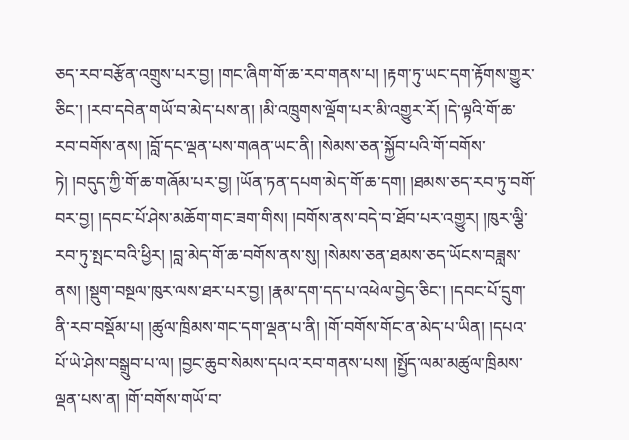ཅད་རབ་བརྩོན་འགྲུས་པར་བྱ། །གང་ཞིག་གོ་ཆ་རབ་གནས་པ། །རྟག་ཏུ་ཡང་དག་རྟོགས་གྱུར་ཅིང་། །རབ་དབེན་གཡོ་བ་མེད་པས་ན། །མི་འཁྲུགས་ལྡོག་པར་མི་འགྱུར་རོ། །དེ་ལྟའི་གོ་ཆ་རབ་བགོས་ནས། །བློ་དང་ལྡན་པས་གཞན་ཡང་ནི། །སེམས་ཅན་སྐྱོབ་པའི་གོ་བགོས་ཏེ། །བདུད་ཀྱི་གོ་ཆ་གཞོམ་པར་བྱ། །ཡོན་ཏན་དཔག་མེད་གོ་ཆ་དག། །ཐམས་ཅད་རབ་ཏུ་བགོ་བར་བྱ། །དབང་པོ་ཤེས་མཆོག་གང་ཟག་གིས། །བགོས་ནས་བདེ་བ་ཐོབ་པར་འགྱུར། །ཁུར་ལྕི་རབ་ཏུ་སྤང་བའི་ཕྱིར། །བླ་མེད་གོ་ཆ་བགོས་ནས་སུ། །སེམས་ཅན་ཐམས་ཅད་ཡོངས་བཟླས་ནས། །སྡུག་བསྔལ་ཁུར་ལས་ཐར་པར་བྱ། །རྣམ་དག་དད་པ་འཕེལ་བྱེད་ཅིང་། །དབང་པོ་དྲུག་ནི་རབ་བསྡོམ་པ། །ཚུལ་ཁྲིམས་གང་དག་ལྡན་པ་ནི། །གོ་བགོས་གོང་ན་མེད་པ་ཡིན། །དཔའ་པོ་ཡེ་ཤེས་བསྒྲུབ་པ་ལ། །བྱང་ཆུབ་སེམས་དཔའ་རབ་གནས་པས། །སྤྱོད་ལམ་མཚུལ་ཁྲིམས་ལྡན་པས་ན། །གོ་བགོས་གཡོ་བ་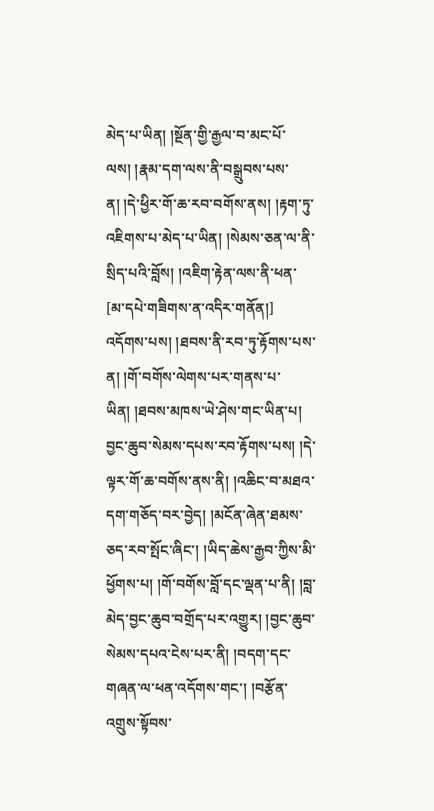མེད་པ་ཡིན། །སྔོན་གྱི་རྒྱལ་བ་མང་པོ་ལས། །རྣམ་དག་ལས་ནི་བསྒྲུབས་པས་ན། །དེ་ཕྱིར་གོ་ཆ་རབ་བགོས་ནས། །རྟག་ཏུ་འཇིགས་པ་མེད་པ་ཡིན། །སེམས་ཅན་ལ་ནི་སྲིད་པའི་བློས། །འཇིག་རྟེན་ལས་ནི་ཕན་
[མ་དཔེ་གཟིགས་ན་འདིར་གནོན།]
འདོགས་པས། །ཐབས་ནི་རབ་ཏུ་རྟོགས་པས་ན། །གོ་བགོས་ལེགས་པར་གནས་པ་ཡིན། །ཐབས་མཁས་ཡེ་ཤེས་གང་ཡིན་པ། བྱང་ཆུབ་སེམས་དཔས་རབ་རྟོགས་པས། །དེ་ལྟར་གོ་ཆ་བགོས་ནས་ནི། །འཆིང་བ་མཐའ་དག་གཅོད་བར་བྱེད། །མངོན་ཞེན་ཐམས་ཅད་རབ་སྤོང་ཞིང་། །ཡིད་ཆེས་རྒྱབ་ཀྱིས་མི་ཕྱོགས་པ། །གོ་བགོས་བློ་དང་ལྡན་པ་ནི། །བླ་མེད་བྱང་ཆུབ་བགྲོད་པར་འགྱུར། །བྱང་ཆུབ་སེམས་དཔའ་ངེས་པར་ནི། །བདག་དང་གཞན་ལ་ཕན་འདོགས་གང་། །བརྩོན་འགྲུས་སྟོབས་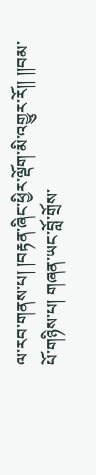ལ་རབ་གནས་པ། །བརྟན་ཞིང་ཕྱིར་ལྡོག་མི་འགྱུར་རོ།། །།བམ་པོ་གཉིས་པ། གཞན་ཡང་བློ་གྲོས་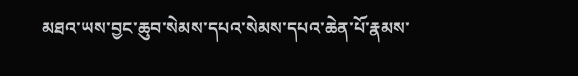མཐའ་ཡས་བྱང་ཆུབ་སེམས་དཔའ་སེམས་དཔའ་ཆེན་པོ་རྣམས་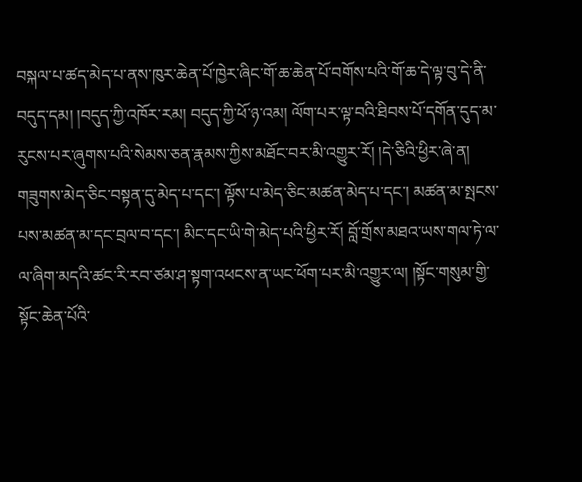བསྐལ་པ་ཚད་མེད་པ་ནས་ཁུར་ཆེན་པོ་ཁྱེར་ཞིང་གོ་ཆ་ཆེན་པོ་བགོས་པའི་གོ་ཆ་དེ་ལྟ་བུ་དེ་ནི་བདུད་དམ། །བདུད་ཀྱི་འཁོར་རམ། བདུད་ཀྱི་ཕོ་ཉ་འམ། ལོག་པར་ལྟ་བའི་ཐིབས་པོ་དགོན་དུད་མ་རུངས་པར་ཞུགས་པའི་སེམས་ཅན་རྣམས་ཀྱིས་མཐོང་བར་མི་འགྱུར་རོ། །དེ་ཅིའི་ཕྱིར་ཞེ་ན། གཟུགས་མེད་ཅིང་བསྟན་དུ་མེད་པ་དང་། ལྟོས་པ་མེད་ཅིང་མཚན་མེད་པ་དང་། མཚན་མ་སྤངས་པས་མཚན་མ་དང་བྲལ་བ་དང་། མིང་དང་ཡི་གེ་མེད་པའི་ཕྱིར་རོ། བློ་གྲོས་མཐའ་ཡས་གལ་ཏེ་ལ་ལ་ཞིག་མདའི་ཚང་རི་རབ་ཙམ་ཤ་སྟག་འཕངས་ན་ཡང་ཕོག་པར་མི་འགྱུར་ལ། །སྟོང་གསུམ་གྱི་སྟོང་ཆེན་པོའི་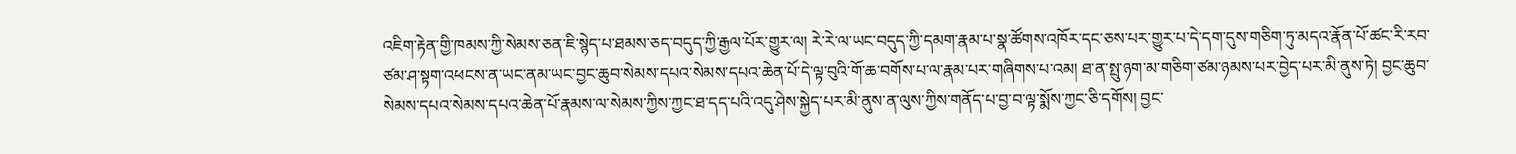འཇིག་རྟེན་གྱི་ཁམས་ཀྱི་སེམས་ཅན་ཇི་སྙེད་པ་ཐམས་ཅད་བདུད་ཀྱི་རྒྱལ་པོར་གྱུར་ལ། རེ་རེ་ལ་ཡང་བདུད་ཀྱི་དམག་རྣམ་པ་སྣ་ཚོགས་འཁོར་དང་ཅས་པར་གྱུར་པ་དེ་དག་དུས་གཅིག་ཏུ་མདའ་རྣོན་པོ་ཚང་རི་རབ་ཙམ་ཤ་སྟག་འཕངས་ན་ཡང་ནམ་ཡང་བྱང་ཆུབ་སེམས་དཔའ་སེམས་དཔའ་ཆེན་པོ་དེ་ལྟ་བུའི་གོ་ཆ་བགོས་པ་ལ་རྣམ་པར་གཞིགས་པ་འམ། ཐ་ན་སྤུ་ཉག་མ་གཅིག་ཙམ་ཉམས་པར་བྱེད་པར་མི་ནུས་ཏེ། བྱང་ཆུབ་སེམས་དཔའ་སེམས་དཔའ་ཆེན་པོ་རྣམས་ལ་སེམས་ཀྱིས་ཀྱང་ཐ་དད་པའི་འདུ་ཤེས་སྐྱེད་པར་མི་ནུས་ན་ལུས་ཀྱིས་གནོད་པ་བྱ་བ་ལྟ་སྨོས་ཀྱང་ཅི་དགོས། བྱང་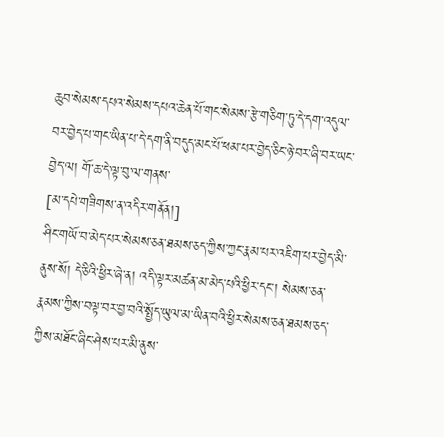ཆུབ་སེམས་དཔའ་སེམས་དཔའ་ཆེན་པོ་གང་སེམས་རྩེ་གཅིག་ཏུ་དེ་དག་འདུལ་བར་བྱེད་པ་གང་ཡིན་པ་དེ་དག་ནི་བདུད་མང་པོ་ཕམ་པར་བྱེད་ཅིང་ཉེ་བར་ཞི་བར་ཡང་བྱེད་ལ། གོ་ཆ་དེ་ལྟ་བུ་ལ་གནས་
[མ་དཔེ་གཟིགས་ན་འདིར་གནོན།]
ཤིང་གཡོ་བ་མེད་པར་སེམས་ཅན་ཐམས་ཅད་ཀྱིས་ཀྱང་རྣམ་པར་འཇིག་པར་བྱེད་མི་ནུས་སོ། དེ་ཅིའི་ཕྱིར་ཞེ་ན། འདི་ལྟར་མཚན་མ་མེད་པའི་ཕྱིར་དང་། སེམས་ཅན་རྣམས་ཀྱིས་བལྟ་བར་བྱ་བའི་སྤྱོད་ཡུལ་མ་ཡིན་བའི་ཕྱིར་སེམས་ཅན་ཐམས་ཅད་ཀྱིས་མཐོང་ཞིང་ཤེས་པར་མི་ནུས་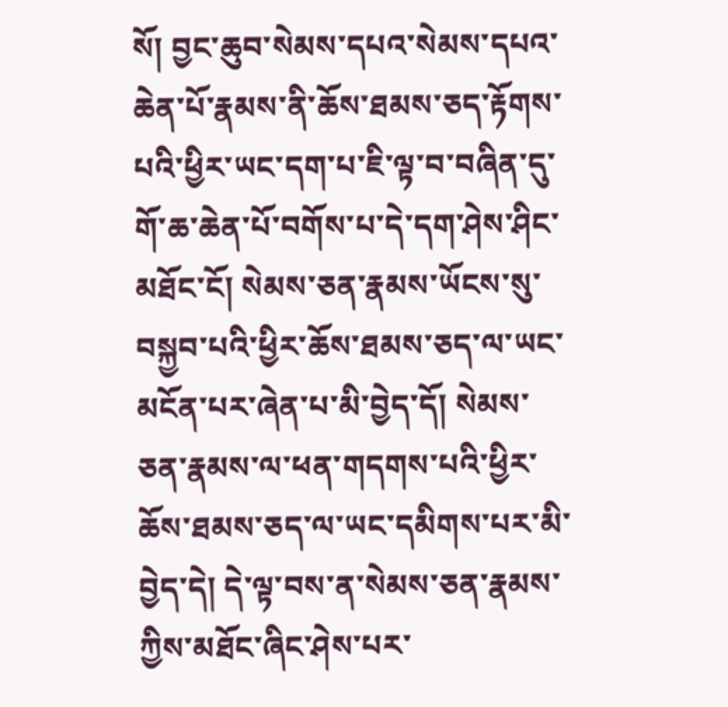སོ། བྱང་ཆུབ་སེམས་དཔའ་སེམས་དཔའ་ཆེན་པོ་རྣམས་ནི་ཆོས་ཐམས་ཅད་རྟོགས་པའི་ཕྱིར་ཡང་དག་པ་ཇི་ལྟ་བ་བཞིན་དུ་གོ་ཆ་ཆེན་པོ་བགོས་པ་དེ་དག་ཤེས་ཤིང་མཐོང་ངོ། སེམས་ཅན་རྣམས་ཡོངས་སུ་བསྐྱབ་པའི་ཕྱིར་ཆོས་ཐམས་ཅད་ལ་ཡང་མངོན་པར་ཞེན་པ་མི་བྱེད་དོ། སེམས་ཅན་རྣམས་ལ་ཕན་གདགས་པའི་ཕྱིར་ཆོས་ཐམས་ཅད་ལ་ཡང་དམིགས་པར་མི་བྱེད་དེ། དེ་ལྟ་བས་ན་སེམས་ཅན་རྣམས་ཀྱིས་མཐོང་ཞིང་ཤེས་པར་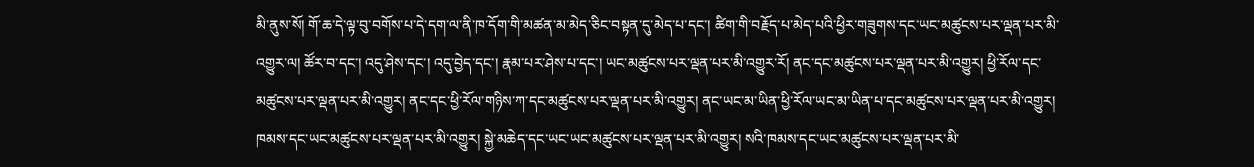མི་ནུས་སོ། གོ་ཆ་དེ་ལྟ་བུ་བགོས་པ་དེ་དག་ལ་ནི་ཁ་དོག་གི་མཚན་མ་མེད་ཅིང་བསྟན་དུ་མེད་པ་དང་། ཚིག་གི་བརྗོད་པ་མེད་པའི་ཕྱིར་གཟུགས་དང་ཡང་མཚུངས་པར་ལྡན་པར་མི་འགྱུར་ལ། ཚོར་བ་དང་། འདུ་ཤེས་དང་། འདུ་བྱེད་དང་། རྣམ་པར་ཤེས་པ་དང་། ཡང་མཚུངས་པར་ལྡན་པར་མི་འགྱུར་རོ། ནང་དང་མཚུངས་པར་ལྡན་པར་མི་འགྱུར། ཕྱི་རོལ་དང་མཚུངས་པར་ལྡན་པར་མི་འགྱུར། ནང་དང་ཕྱི་རོལ་གཉིས་ཀ་དང་མཚུངས་པར་ལྡན་པར་མི་འགྱུར། ནང་ཡང་མ་ཡིན་ཕྱི་རོལ་ཡང་མ་ཡིན་པ་དང་མཚུངས་པར་ལྡན་པར་མི་འགྱུར། ཁམས་དང་ཡང་མཚུངས་པར་ལྡན་པར་མི་འགྱུར། སྐྱེ་མཆེད་དང་ཡང་ཡང་མཚུངས་པར་ལྡན་པར་མི་འགྱུར། སའི་ཁམས་དང་ཡང་མཚུངས་པར་ལྡན་པར་མི་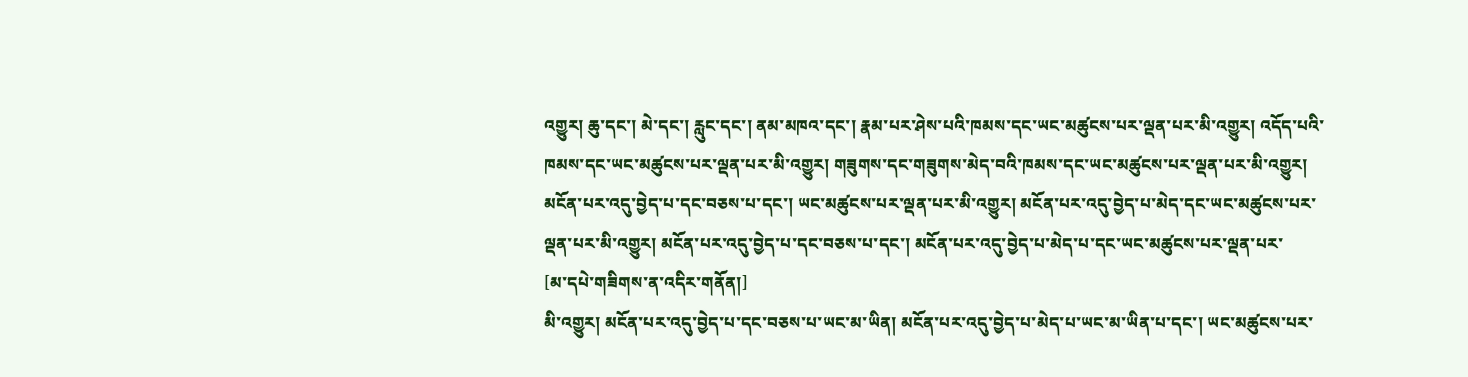འགྱུར། ཆུ་དང་། མེ་དང་། རླུང་དང་། ནམ་མཁའ་དང་། རྣམ་པར་ཤེས་པའི་ཁམས་དང་ཡང་མཚུངས་པར་ལྡན་པར་མི་འགྱུར། འདོད་པའི་ཁམས་དང་ཡང་མཚུངས་པར་ལྡན་པར་མི་འགྱུར། གཟུགས་དང་གཟུགས་མེད་བའི་ཁམས་དང་ཡང་མཚུངས་པར་ལྡན་པར་མི་འགྱུར། མངོན་པར་འདུ་བྱེད་པ་དང་བཅས་པ་དང་། ཡང་མཚུངས་པར་ལྡན་པར་མི་འགྱུར། མངོན་པར་འདུ་བྱེད་པ་མེད་དང་ཡང་མཚུངས་པར་ལྡན་པར་མི་འགྱུར། མངོན་པར་འདུ་བྱེད་པ་དང་བཅས་པ་དང་། མངོན་པར་འདུ་བྱེད་པ་མེད་པ་དང་ཡང་མཚུངས་པར་ལྡན་པར་
[མ་དཔེ་གཟིགས་ན་འདིར་གནོན།]
མི་འགྱུར། མངོན་པར་འདུ་བྱེད་པ་དང་བཅས་པ་ཡང་མ་ཡིན། མངོན་པར་འདུ་བྱེད་པ་མེད་པ་ཡང་མ་ཡིན་པ་དང་། ཡང་མཚུངས་པར་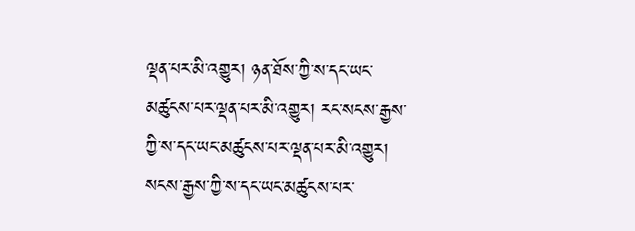ལྡན་པར་མི་འགྱུར། ཉན་ཐོས་ཀྱི་ས་དང་ཡང་མཚུངས་པར་ལྡན་པར་མི་འགྱུར། རང་སངས་རྒྱས་ཀྱི་ས་དང་ཡང་མཚུངས་པར་ལྡན་པར་མི་འགྱུར། སངས་རྒྱས་ཀྱི་ས་དང་ཡང་མཚུངས་པར་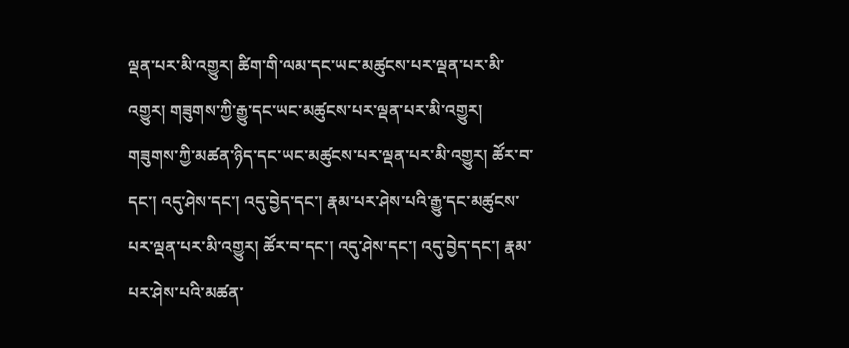ལྡན་པར་མི་འགྱུར། ཚིག་གི་ལམ་དང་ཡང་མཚུངས་པར་ལྡན་པར་མི་འགྱུར། གཟུགས་ཀྱི་རྒྱུ་དང་ཡང་མཚུངས་པར་ལྡན་པར་མི་འགྱུར། གཟུགས་ཀྱི་མཚན་ཉིད་དང་ཡང་མཚུངས་པར་ལྡན་པར་མི་འགྱུར། ཚོར་བ་དང་། འདུ་ཤེས་དང་། འདུ་བྱེད་དང་། རྣམ་པར་ཤེས་པའི་རྒྱུ་དང་མཚུངས་པར་ལྡན་པར་མི་འགྱུར། ཚོར་བ་དང་། འདུ་ཤེས་དང་། འདུ་བྱེད་དང་། རྣམ་པར་ཤེས་པའི་མཚན་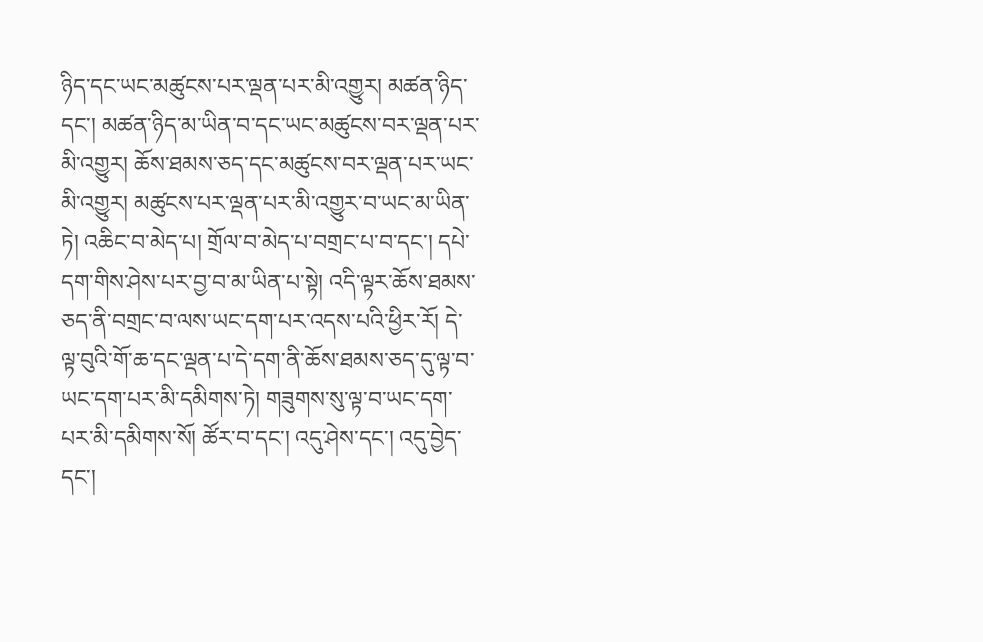ཉིད་དང་ཡང་མཚུངས་པར་ལྡན་པར་མི་འགྱུར། མཚན་ཉིད་དང་། མཚན་ཉིད་མ་ཡིན་བ་དང་ཡང་མཚུངས་བར་ལྡན་པར་མི་འགྱུར། ཆོས་ཐམས་ཅད་དང་མཚུངས་བར་ལྡན་པར་ཡང་མི་འགྱུར། མཚུངས་པར་ལྡན་པར་མི་འགྱུར་བ་ཡང་མ་ཡིན་ཏེ། འཆིང་བ་མེད་པ། གྲོལ་བ་མེད་པ་བགྲང་པ་བ་དང་། དཔེ་དག་གིས་ཤེས་པར་བྱ་བ་མ་ཡིན་པ་སྟེ། འདི་ལྟར་ཆོས་ཐམས་ཅད་ནི་བགྲང་བ་ལས་ཡང་དག་པར་འདས་པའི་ཕྱིར་རོ། དེ་ལྟ་བུའི་གོ་ཆ་དང་ལྡན་པ་དེ་དག་ནི་ཆོས་ཐམས་ཅད་དུ་ལྟ་བ་ཡང་དག་པར་མི་དམིགས་ཏེ། གཟུགས་སུ་ལྟ་བ་ཡང་དག་པར་མི་དམིགས་སོ། ཚོར་བ་དང་། འདུ་ཤེས་དང་། འདུ་བྱེད་དང་།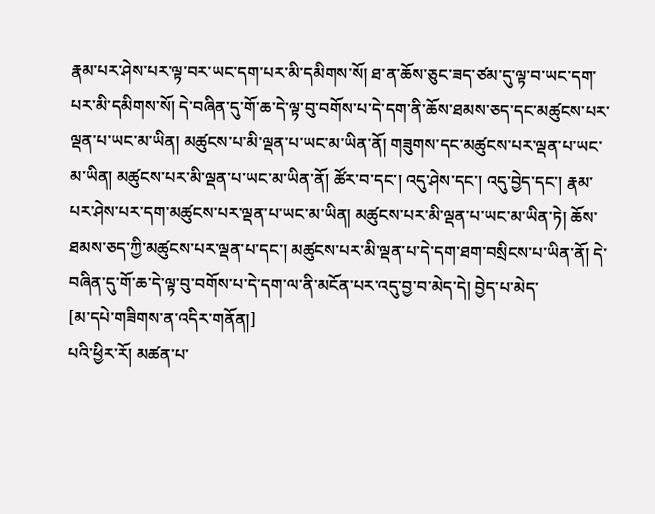རྣམ་པར་ཤེས་པར་ལྟ་བར་ཡང་དག་པར་མི་དམིགས་སོ། ཐ་ན་ཆོས་ཅུང་ཟད་ཙམ་དུ་ལྟ་བ་ཡང་དག་པར་མི་དམིགས་སོ། དེ་བཞིན་དུ་གོ་ཆ་དེ་ལྟ་བུ་བགོས་པ་དེ་དག་ནི་ཆོས་ཐམས་ཅད་དང་མཚུངས་པར་ལྡན་པ་ཡང་མ་ཡིན། མཚུངས་པ་མི་ལྡན་པ་ཡང་མ་ཡིན་ནོ། གཟུགས་དང་མཚུངས་པར་ལྡན་པ་ཡང་མ་ཡིན། མཚུངས་པར་མི་ལྡན་པ་ཡང་མ་ཡིན་ནོ། ཚོར་བ་དང་། འདུ་ཤེས་དང་། འདུ་བྱེད་དང་། རྣམ་པར་ཤེས་པར་དག་མཚུངས་པར་ལྡན་པ་ཡང་མ་ཡིན། མཚུངས་པར་མི་ལྡན་པ་ཡང་མ་ཡིན་ཏེ། ཆོས་ཐམས་ཅད་ཀྱི་མཚུངས་པར་ལྡན་པ་དང་། མཚུངས་པར་མི་ལྡན་པ་དེ་དག་ཐག་བསྲིངས་པ་ཡིན་ནོ། དེ་བཞིན་དུ་གོ་ཆ་དེ་ལྟ་བུ་བགོས་པ་དེ་དག་ལ་ནི་མངོན་པར་འདུ་བྱ་བ་མེད་དེ། བྱེད་པ་མེད་
[མ་དཔེ་གཟིགས་ན་འདིར་གནོན།]
པའི་ཕྱིར་རོ། མཚན་པ་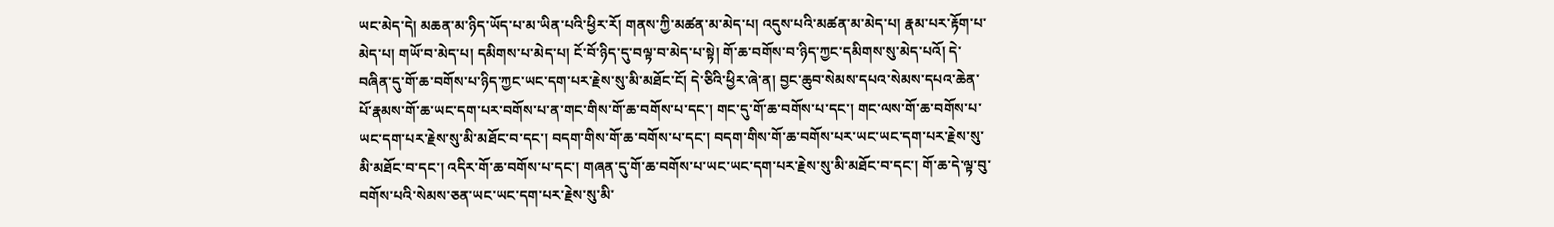ཡང་མེད་དེ། མཆན་མ་ཉིད་ཡོད་པ་མ་ཡིན་པའི་ཕྱིར་རོ། གནས་ཀྱི་མཚན་མ་མེད་པ། འདུས་པའི་མཚན་མ་མེད་པ། རྣམ་པར་རྟོག་པ་མེད་པ། གཡོ་བ་མེད་པ། དམིགས་པ་མེད་པ། ངོ་བོ་ཉིད་དུ་བལྟ་བ་མེད་པ་སྟེ། གོ་ཆ་བགོས་བ་ཉིད་ཀྱང་དམིགས་སུ་མེད་པའོ། དེ་བཞིན་དུ་གོ་ཆ་བགོས་པ་ཉིད་ཀྱང་ཡང་དག་པར་རྗེས་སུ་མི་མཐོང་ངོ། དེ་ཅིའི་ཕྱིར་ཞེ་ན། བྱང་ཆུབ་སེམས་དཔའ་སེམས་དཔའ་ཆེན་པོ་རྣམས་གོ་ཆ་ཡང་དག་པར་བགོས་པ་ན་གང་གིས་གོ་ཆ་བགོས་པ་དང་། གང་དུ་གོ་ཆ་བགོས་པ་དང་། གང་ལས་གོ་ཆ་བགོས་པ་ཡང་དག་པར་རྗེས་སུ་མི་མཐོང་བ་དང་། བདག་གིས་གོ་ཆ་བགོས་པ་དང་། བདག་གིས་གོ་ཆ་བགོས་པར་ཡང་ཡང་དག་པར་རྗེས་སུ་མི་མཐོང་བ་དང་། འདིར་གོ་ཆ་བགོས་པ་དང་། གཞན་དུ་གོ་ཆ་བགོས་པ་ཡང་ཡང་དག་པར་རྗེས་སུ་མི་མཐོང་བ་དང་། གོ་ཆ་དེ་ལྟ་བུ་བགོས་པའི་སེམས་ཅན་ཡང་ཡང་དག་པར་རྗེས་སུ་མི་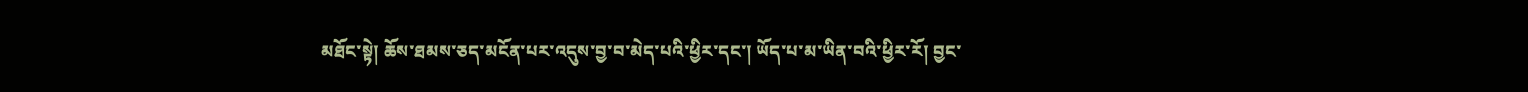མཐོང་སྟེ། ཆོས་ཐམས་ཅད་མངོན་པར་འདུས་བྱ་བ་མེད་པའི་ཕྱིར་དང་། ཡོད་པ་མ་ཡིན་བའི་ཕྱིར་རོ། བྱང་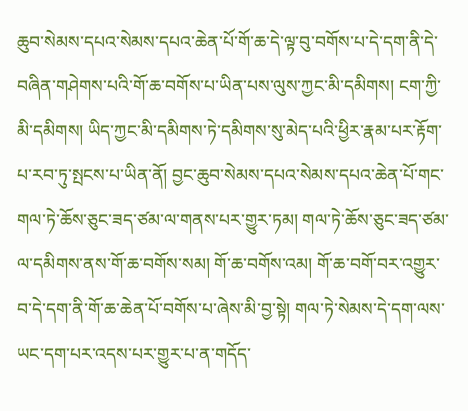ཆུབ་སེམས་དཔའ་སེམས་དཔའ་ཆེན་པོ་གོ་ཆ་དེ་ལྟ་བུ་བགོས་པ་དེ་དག་ནི་དེ་བཞིན་གཤེགས་པའི་གོ་ཆ་བགོས་པ་ཡིན་པས་ལུས་ཀྱང་མི་དམིགས། ངག་ཀྱི་མི་དམིགས། ཡིད་ཀྱང་མི་དམིགས་ཏེ་དམིགས་སུ་མེད་པའི་ཕྱིར་རྣམ་པར་རྟོག་པ་རབ་ཏུ་སྤངས་པ་ཡིན་ནོ། བྱང་ཆུབ་སེམས་དཔའ་སེམས་དཔའ་ཆེན་པོ་གང་གལ་ཏེ་ཆོས་ཅུང་ཟད་ཙམ་ལ་གནས་པར་གྱུར་ཏམ། གལ་ཏེ་ཆོས་ཅུང་ཟད་ཙམ་ལ་དམིགས་ནས་གོ་ཆ་བགོས་སམ། གོ་ཆ་བགོས་འམ། གོ་ཆ་བགོ་བར་འགྱུར་བ་དེ་དག་ནི་གོ་ཆ་ཆེན་པོ་བགོས་པ་ཞེས་མི་བྱ་སྟེ། གལ་ཏེ་སེམས་དེ་དག་ལས་ཡང་དག་པར་འདས་པར་གྱུར་པ་ན་གདོད་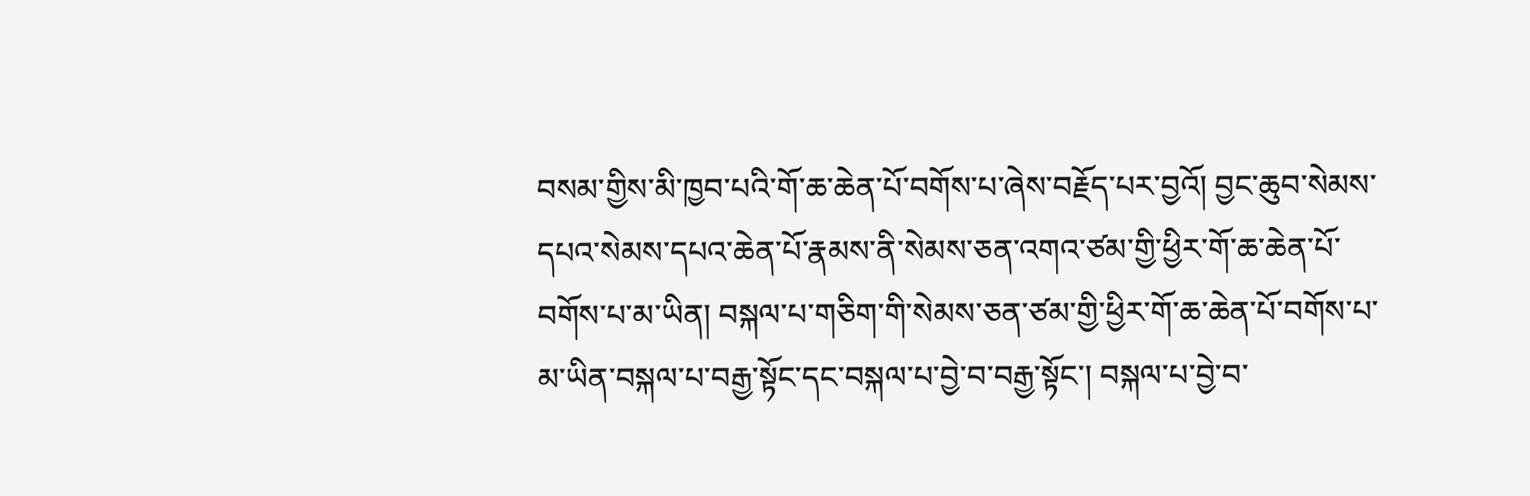བསམ་གྱིས་མི་ཁྱབ་པའི་གོ་ཆ་ཆེན་པོ་བགོས་པ་ཞེས་བརྗོད་པར་བྱའོ། བྱང་ཆུབ་སེམས་དཔའ་སེམས་དཔའ་ཆེན་པོ་རྣམས་ནི་སེམས་ཅན་འགའ་ཙམ་གྱི་ཕྱིར་གོ་ཆ་ཆེན་པོ་བགོས་པ་མ་ཡིན། བསྐལ་པ་གཅིག་གི་སེམས་ཅན་ཙམ་གྱི་ཕྱིར་གོ་ཆ་ཆེན་པོ་བགོས་པ་མ་ཡིན་བསྐལ་པ་བརྒྱ་སྟོང་དང་བསྐལ་པ་བྱེ་བ་བརྒྱ་སྟོང་། བསྐལ་པ་བྱེ་བ་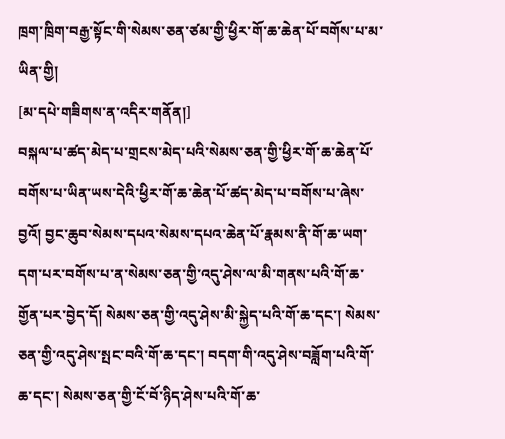ཁྲག་ཁྲིག་བརྒྱ་སྟོང་གི་སེམས་ཅན་ཙམ་གྱི་ཕྱིར་གོ་ཆ་ཆེན་པོ་བགོས་པ་མ་ཡིན་གྱི།
[མ་དཔེ་གཟིགས་ན་འདིར་གནོན།]
བསྐལ་པ་ཚད་མེད་པ་གྲངས་མེད་པའི་སེམས་ཅན་གྱི་ཕྱིར་གོ་ཆ་ཆེན་པོ་བགོས་པ་ཡིན་ཡས་དེའི་ཕྱིར་གོ་ཆ་ཆེན་པོ་ཚད་མེད་པ་བགོས་པ་ཞེས་བྱའོ། བྱང་ཆུབ་སེམས་དཔའ་སེམས་དཔའ་ཆེན་པོ་རྣམས་ནི་གོ་ཆ་ཡག་དག་པར་བགོས་པ་ན་སེམས་ཅན་གྱི་འདུ་ཤེས་ལ་མི་གནས་པའི་གོ་ཆ་གྱོན་པར་བྱེད་དོ། སེམས་ཅན་གྱི་འདུ་ཤེས་མི་སྐྱེད་པའི་གོ་ཆ་དང་། སེམས་ཅན་གྱི་འདུ་ཤེས་སྤང་བའི་གོ་ཆ་དང་། བདག་གི་འདུ་ཤེས་བཟློག་པའི་གོ་ཆ་དང་། སེམས་ཅན་གྱི་ངོ་བོ་ཉིད་ཤེས་པའི་གོ་ཆ་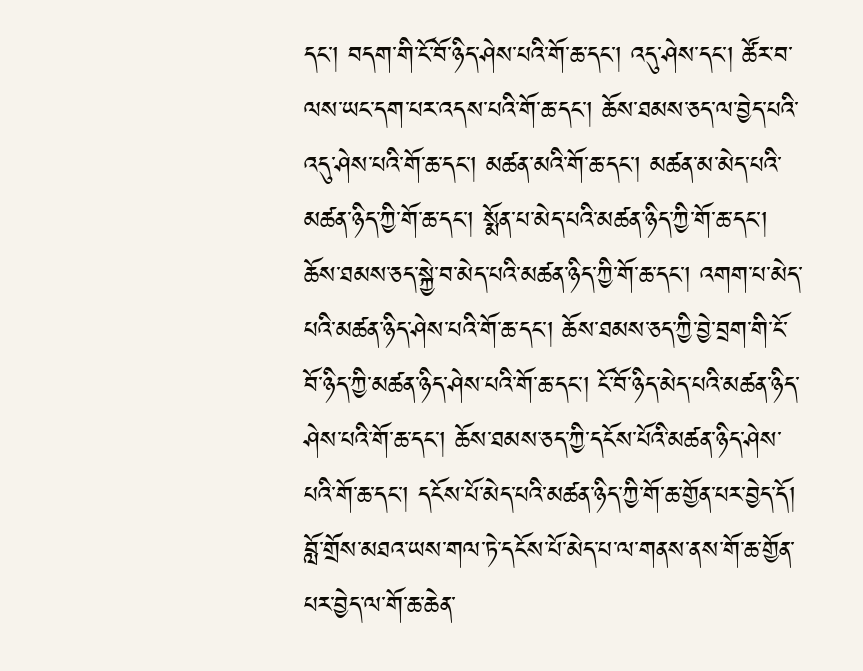དང་། བདག་གི་ངོ་བོ་ཉིད་ཤེས་པའི་གོ་ཆ་དང་། འདུ་ཤེས་དང་། ཚོར་བ་ལས་ཡང་དག་པར་འདས་པའི་གོ་ཆ་དང་། ཆོས་ཐམས་ཅད་ལ་བྱེད་པའི་འདུ་ཤེས་པའི་གོ་ཆ་དང་། མཚན་མའི་གོ་ཆ་དང་། མཚན་མ་མེད་པའི་མཚན་ཉིད་ཀྱི་གོ་ཆ་དང་། སྨོན་པ་མེད་པའི་མཚན་ཉིད་ཀྱི་གོ་ཆ་དང་། ཆོས་ཐམས་ཅད་སྐྱེ་བ་མེད་པའི་མཚན་ཉིད་ཀྱི་གོ་ཆ་དང་། འགག་པ་མེད་པའི་མཚན་ཉིད་ཤེས་པའི་གོ་ཆ་དང་། ཆོས་ཐམས་ཅད་ཀྱི་བྱེ་བྲག་གི་ངོ་བོ་ཉིད་ཀྱི་མཚན་ཉིད་ཤེས་པའི་གོ་ཆ་དང་། ངོ་བོ་ཉིད་མེད་པའི་མཚན་ཉིད་ཤེས་པའི་གོ་ཆ་དང་། ཆོས་ཐམས་ཅད་ཀྱི་དངོས་པོའི་མཚན་ཉིད་ཤེས་པའི་གོ་ཆ་དང་། དངོས་པོ་མེད་པའི་མཚན་ཉིད་ཀྱི་གོ་ཆ་གྱོན་པར་བྱེད་དོ། བློ་གྲོས་མཐའ་ཡས་གལ་ཏེ་དངོས་པོ་མེད་པ་ལ་གནས་ནས་གོ་ཆ་གྱོན་པར་བྱེད་ལ་གོ་ཆ་ཆེན་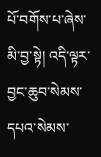པོ་བགོས་པ་ཞེས་མི་བྱ་སྟེ། འདི་ལྟར་བྱང་ཆུབ་སེམས་དཔའ་སེམས་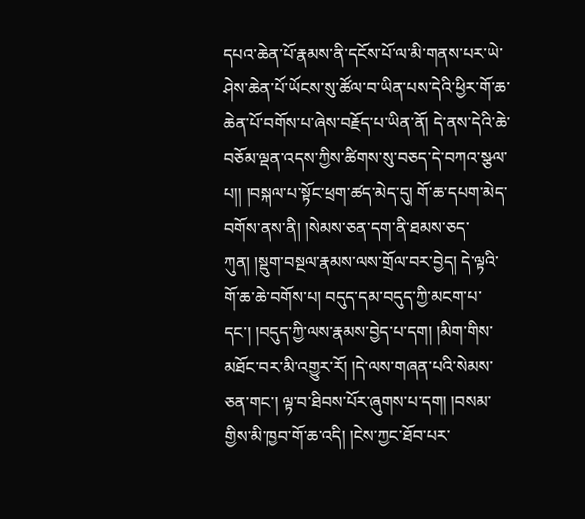དཔའ་ཆེན་པོ་རྣམས་ནི་དངོས་པོ་ལ་མི་གནས་པར་ཡེ་ཤེས་ཆེན་པོ་ཡོངས་སུ་ཚོལ་བ་ཡིན་པས་དེའི་ཕྱིར་གོ་ཆ་ཆེན་པོ་བགོས་པ་ཞེས་བརྗོད་པ་ཡིན་ནོ། དེ་ནས་དེའི་ཆེ་བཅོམ་ལྡན་འདས་ཀྱིས་ཚིགས་སུ་བཅད་དེ་བཀའ་སྩལ་པ།། །བསྐལ་པ་སྟོང་ཕྲག་ཚད་མེད་དུ། གོ་ཆ་དཔག་མེད་བགོས་ནས་ནི། །སེམས་ཅན་དག་ནི་ཐམས་ཅད་ཀུན། །སྡུག་བསྔལ་རྣམས་ལས་གྲོལ་བར་བྱེད། དེ་ལྟའི་གོ་ཆ་ཆེ་བགོས་པ། བདུད་དམ་བདུད་ཀྱི་མངག་པ་དང་། །བདུད་ཀྱི་ལས་རྣམས་བྱེད་པ་དག། །མིག་གིས་མཐོང་བར་མི་འགྱུར་རོ། །དེ་ལས་གཞན་པའི་སེམས་ཅན་གང་། ལྟ་བ་ཐིབས་པོར་ཞུགས་པ་དག། །བསམ་གྱིས་མི་ཁྱབ་གོ་ཆ་འདི། །ངེས་ཀྱང་ཐོབ་པར་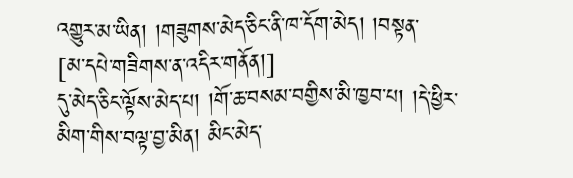འགྱུར་མ་ཡིན། །གཟུགས་མེད་ཅིང་ནི་ཁ་དོག་མེད། །བསྟན་
[མ་དཔེ་གཟིགས་ན་འདིར་གནོན།]
དུ་མེད་ཅིང་ལྟོས་མེད་པ། །གོ་ཆ་བསམ་བགྱིས་མི་ཁྱབ་པ། །དེ་ཕྱིར་མིག་གིས་བལྟ་བྱ་མིན། མིང་མེད་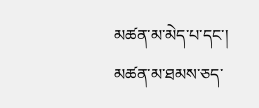མཚན་མ་མེད་པ་དང་། མཚན་མ་ཐམས་ཅད་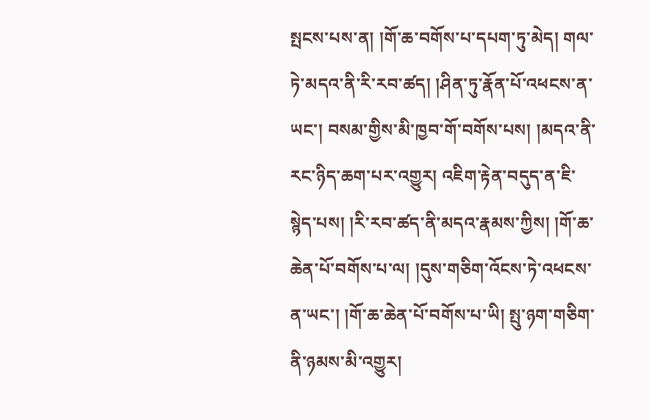སྤངས་པས་ན། །གོ་ཆ་བགོས་པ་དཔག་ཏུ་མེད། གལ་ཏེ་མདའ་ནི་རི་རབ་ཚད། །ཤིན་ཏུ་རྣོན་པོ་འཕངས་ན་ཡང་། བསམ་གྱིས་མི་ཁྱབ་གོ་བགོས་པས། །མདའ་ནི་རང་ཉིད་ཆག་པར་འགྱུར། འཇིག་རྟེན་བདུད་ན་ཇི་སྙེད་པས། །རི་རབ་ཚད་ནི་མདའ་རྣམས་ཀྱིས། །གོ་ཆ་ཆེན་པོ་བགོས་པ་ལ། །དུས་གཅིག་འོངས་ཏེ་འཕངས་ན་ཡང་། །གོ་ཆ་ཆེན་པོ་བགོས་པ་ཡི། སྤུ་ཉག་གཅིག་ནི་ཉམས་མི་འགྱུར།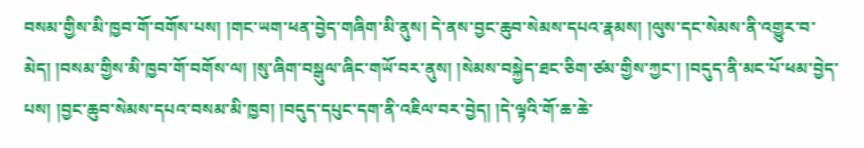བསམ་གྱིས་མི་ཁྱབ་གོ་བགོས་པས། །གང་ཡག་ཕན་བྱེད་གཞིག་མི་ནུས། དེ་ནས་བྱང་ཆུབ་སེམས་དཔའ་རྣམས། །ལུས་དང་སེམས་ནི་འགྱུར་བ་མེད། །བསམ་གྱིས་མི་ཁྱབ་གོ་བགོས་ལ། །སུ་ཞིག་བསྒུལ་ཞིང་གཡོ་བར་ནུས། །སེམས་བསྐྱེད་ཐང་ཅིག་ཙམ་གྱིས་ཀྱང་། །བདུད་ནི་མང་པོ་ཕམ་བྱེད་པས། །བྱང་ཆུབ་སེམས་དཔའ་བསམ་མི་ཁྱབ། །བདུད་དཔུང་དག་ནི་འཇིལ་བར་བྱེད། །དེ་ལྟའི་གོ་ཆ་ཆེ་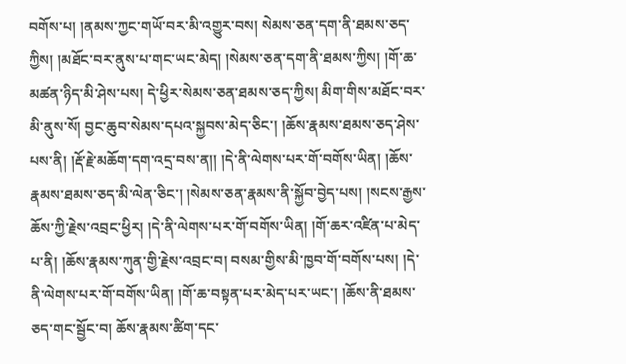བགོས་པ། །ནམས་ཀྱང་གཡོ་བར་མི་འགྱུར་བས། སེམས་ཅན་དག་ནི་ཐམས་ཅད་ཀྱིས། །མཐོང་བར་ནུས་པ་གང་ཡང་མེད། །སེམས་ཅན་དག་ནི་ཐམས་ཀྱིས། །གོ་ཆ་མཚན་ཉིད་མི་ཤེས་པས། དེ་ཕྱིར་སེམས་ཅན་ཐམས་ཅད་ཀྱིས། མིག་གིས་མཐོང་བར་མི་ནུས་སོ། བྱང་ཆུབ་སེམས་དཔའ་སྐྱབས་མེད་ཅིང་། །ཆོས་རྣམས་ཐམས་ཅད་ཤེས་པས་ནི། །རྡོ་རྗེ་མཆོག་དག་འདྲ་བས་ན།། །དེ་ནི་ལེགས་པར་གོ་བགོས་ཡིན། །ཆོས་རྣམས་ཐམས་ཅད་མི་ལེན་ཅིང་། །སེམས་ཅན་རྣམས་ནི་སྐྱོབ་བྱེད་པས། །སངས་རྒྱས་ཆོས་ཀྱི་རྗེས་འབྲང་ཕྱིར། །དེ་ནི་ལེགས་པར་གོ་བགོས་ཡིན། །གོ་ཆར་འཛིན་པ་མེད་པ་ནི། །ཆོས་རྣམས་ཀུན་གྱི་རྗེས་འབྲང་བ། བསམ་གྱིས་མི་ཁྱབ་གོ་བགོས་པས། །དེ་ནི་ལེགས་པར་གོ་བགོས་ཡིན། །གོ་ཆ་བསྟན་པར་མེད་པར་ཡང་། །ཆོས་ནི་ཐམས་ཅད་གང་སྦྱོང་བ། ཆོས་རྣམས་ཚིག་དང་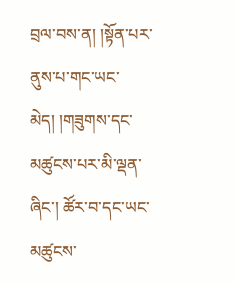བྲལ་བས་ན། །སྟོན་པར་ནུས་པ་གང་ཡང་མེད། །གཟུགས་དང་མཚུངས་པར་མི་ལྡན་ཞིང་། ཚོར་བ་དང་ཡང་མཚུངས་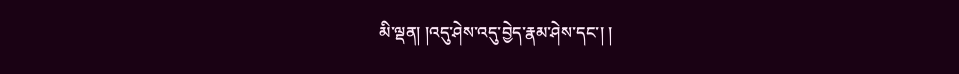མི་ལྡན། །འདུ་ཤེས་འདུ་བྱེད་རྣམ་ཤེས་དང་། །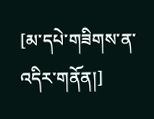[མ་དཔེ་གཟིགས་ན་འདིར་གནོན།]